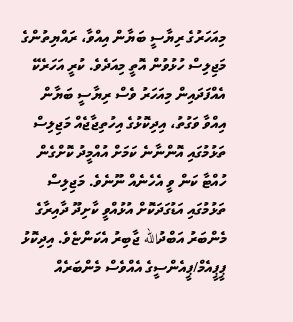މިއަހަރުގެ ރިޔާސީ ބަޔާން އިއްވާ، ރައްޔިތުންގެ މަޖިލިސް ހުޅުވުން އޮތީ މިއަދެވެ. ކުރީ އަހަރެކޭ އެއްފަދައިން މިއަހަރު ވެސް ރިޔާސީ ބަޔާން އިއްވާ ވަގުތު، އިދިކޮޅުގެ އިހުތިޖާޖެއް މަޖިލިސް ތަޅުމުގައި އޮންނާނެ ކަމަށް އުއްމީދު ކޮށްގެން ހުއްޓާ ކަން ވީ އެހެނެއް ނޫނެވެ. މަޖިލިސް ތަޅުމުގައި އަޑުގަދަކޮށް އުޅުއްވީ ކާށިދޫ ދާއިރާގެ މެންބަރު އަބްދުالله ޖާބިރު އެކަންޏެވެ. އިދިކޮޅު ޕީޕީއެމް/ޕީއެންސީގެ އެއްވެސް މެންބަރެއް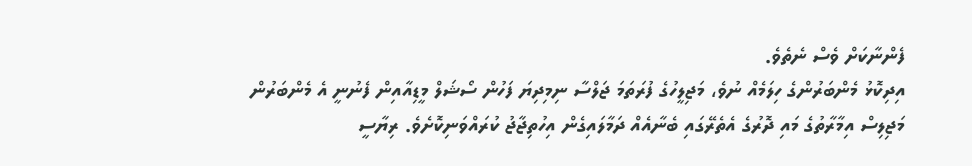ފެންނާކަށް ވެސް ނެތެވެ.
އިދިކޮޅު މެންބަރުންގެ ހިލަމެއް ނުވެ، މަޖިލީހުގެ ފުރަތަމަ ޖަލްސާ ނިމިދިޔަ ފަހުން ސޯޝަލް މީޑިއާއިން ފެނުނީ އެ މެންބަރުން މަޖިލިސް އިމާރާތުގެ މައި ދޮރުގެ އެތެރޭގައި ބެނާއެއް ދަމާލައިގެން އިހުތިޖާޖު ކުރައްވަނިކޮށެވެ. ރިޔާސީ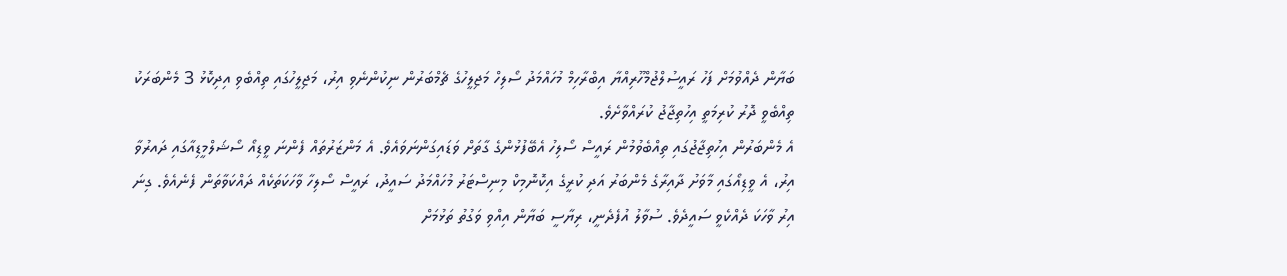ބަޔާން ދެއްވުމަށް ފަހު ރައީސުލްޖުމްހޫރިއްޔާ އިބްރާހިމް މުހައްމަދު ސޯލިހް މަޖިލީހުގެ ޗެމްބަރުން ނިކުންނެވި އިރު، މަޖިލީހުގައި ތިއްބެވި އިދިކޮޅު 3 މެންބަރަކު ތިއްބެވީ ދޮރު ކުރިމަތީ އިހުތިޖާޖު ކުރައްވާށެވެ.
އެ މެންބަރުން އިހުތިޖާޖުގައި ތިއްބެވުމުން ރައީސް ސޯލިހު އެބޭފުޅުންގެ ގާތަށް ވަޑައިގަންނަވައެވެ. އެ މަންޒަރުތައް ފެންނަ ވީޑިއޯ ސޯޝަލްމީޑިއާގައި ދައރުވާ އިރު، އެ ވީޑިއޯގައި މާވަށު ދާއިރާގެ މެންބަރު އަދި ކުރީގެ އިކޮނޮމިކް މިނިސްޓަރު މުހައްމަދު ސައީދު، ރައީސް ސޯލިހާ ވާހަކަތަކެއް ދައްކަވާތަން ފެނެއެވެ. ގިނަ އިރު ވާހަކަ ދެއްކެވީ ސައީދެވެ. ސުވާލު އުފެދެނީ، ރިޔާސީ ބަޔާން އިއްވި ވަގުތު ތަޅުމަށް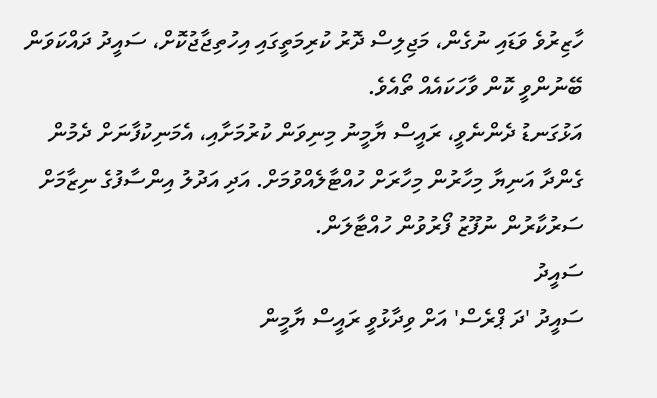ހާޒިރުވެ ވަޑައި ނުގެން، މަޖިލިސް ދޮރު ކުރިމަތީގައި އިހުތިޖާޖުކޮށް، ސައީދު ދައްކަވަން ބޭނުންވީ ކޮން ވާހަކައެއް ތޯއެވެ.
އަޅުގަނޑު ދެންނެވީ، ރައީސް ޔާމީނު މިނިވަން ކުރުމަށާއި، އެމަނިކުފާނަށް ދެމުން ގެންދާ އަނިޔާ މިހާރުން މިހާރަށް ހުއްޓާލެއްވުމަށް. އަދި އަދުލު އިންސާފުގެ ނިޒާމަށް ސަރުކާރުން ނުފޫޒު ފޯރުވުން ހުއްޓާލަން.
ސައީދު
ސައީދު 'ދަ ޕްރެސް' އަށް ވިދާޅުވީ ރައީސް ޔާމީން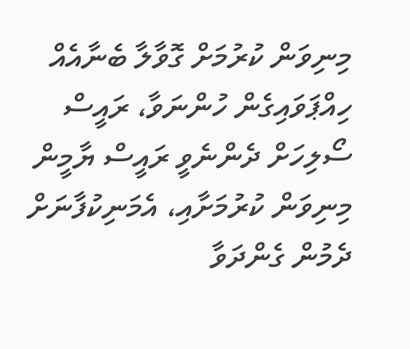މިނިވަން ކުރުމަށް ގޮވާލާ ބެނާއެއް ހިއްޕަވައިގެން ހުންނަވާ، ރައީސް ސޯލިހަށް ދެންނެވީ ރައީސް ޔާމީން މިނިވަން ކުރުމަށާއި، އެމަނިކުފާނަށް ދެމުން ގެންދަވާ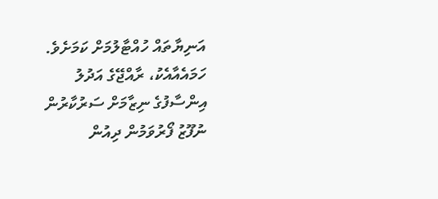އަނިޔާތައް ހުއްޓާލުމަށް ކަމަށެވެ. ހަމައެއާއެކު، ރާއްޖޭގެ އަދުލު އިންސާފުގެ ނިޒާމަށް ސަރުކާރުން ނުފޫޒު ފޯރުވަމުން ދިއުން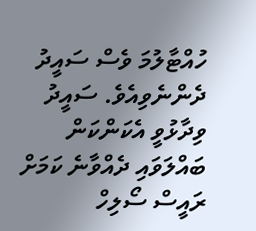ހުއްޓާލުމަ ވެސް ސައީދު ދެންނެވިއެވެ. ސައީދު ވިދާޅުވީ އެކަންކަން ބައްލަވައި ދެއްވާނެ ކަމަށް ރައީސް ސޯލިހް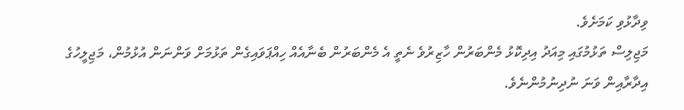ވިދާޅުވި ކަމަށެވެ.
މަޖިލިސް ތަޅުމުގައި މިއަދު އިދިކޮޅު މެންބަރުން ހާޒިރުވެ ނެތީ އެ މެންބަރުން ބެނާއެއް ހިއްޕަވައިގެން ތަޅުމަށް ވަންނަން އުޅުމުން، މަޖިލީހުގެ އިދާރާއިން ވަނަ ނުދިނުމުންނެވެ.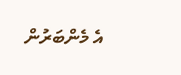އެ މެންބަރުން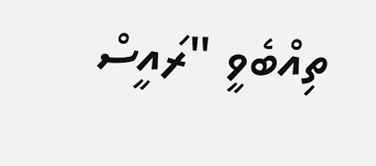ތިއްބެވީ "ރައީސް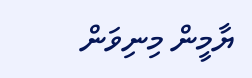ޔާމީން މިނިވަން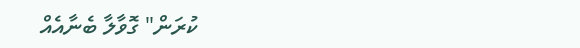ކުރަން" ގޮވާލާ ބެނާއެއް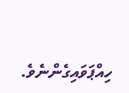ހިއްޕަވައިގެންނެވެ.